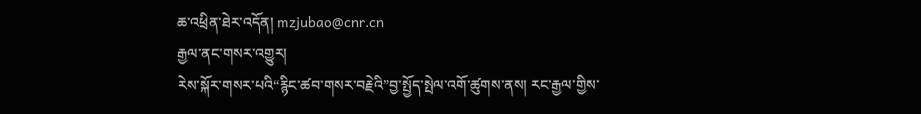ཆ་འཕྲིན་ཐེར་འདོན། mzjubao@cnr.cn
རྒྱལ་ནང་གསར་འགྱུར།
རེས་སྐོར་གསར་པའི“རྙིང་ཚབ་གསར་བརྗེའི”བྱ་སྤྱོད་སྤེལ་འགོ་ཚུགས་ནས། རང་རྒྱལ་གྱིས་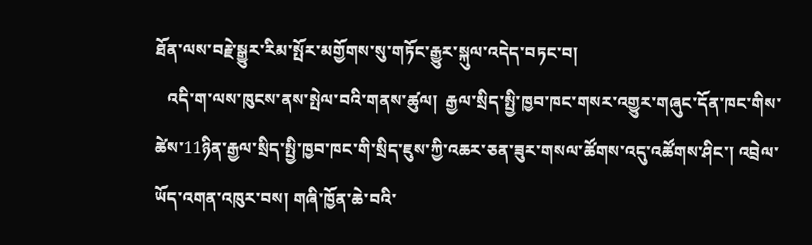ཐོན་ལས་བརྗེ་སྒྱུར་རིམ་སྤོར་མགྱོགས་སུ་གཏོང་རྒྱུར་སྐུལ་འདེད་བཏང་བ།
   འདི་ག་ལས་ཁུངས་ནས་སྤེལ་བའི་གནས་ཚུལ།  རྒྱལ་སྲིད་སྤྱི་ཁྱབ་ཁང་གསར་འགྱུར་གཞུང་དོན་ཁང་གིས་ཚེས་11ཉིན་རྒྱལ་སྲིད་སྤྱི་ཁྱབ་ཁང་གི་སྲིད་ཇུས་ཀྱི་འཆར་ཅན་ཟུར་གསལ་ཚོགས་འདུ་འཚོགས་ཤིང་། འབྲེལ་ཡོད་འགན་འཁུར་བས། གཞི་ཁྱོན་ཆེ་བའི་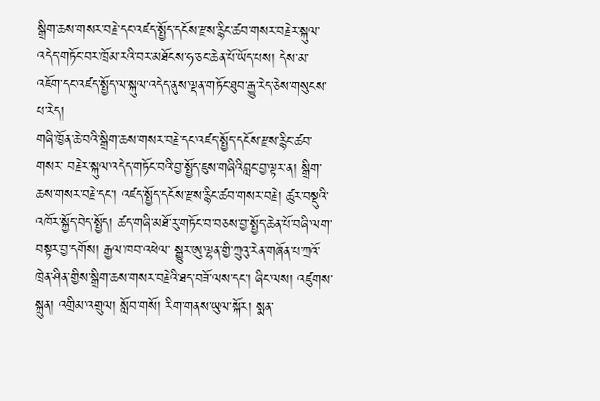སྒྲིག་ཆས་གསར་བརྗེ་དང་འཛད་སྤྱོད་དངོས་རྫས་རྙིང་ཚབ་གསར་བརྗེར་སྐུལ་འདེད་གཏོང་བར་ཁྲོམ་རའི་བར་མཐོངས་ཧ་ཅང་ཆེན་པོ་ཡོད་པས། དེས་མ་འཇོག་དང་འཛད་སྤྱོད་ལ་སྐུལ་འདེད་ནུས་ལྡན་གཏོང་ཐུབ་རྒྱུ་རེད་ཅེས་གསུངས་པ་རེད།
གཞི་ཁྱོན་ཆེ་བའི་སྒྲིག་ཆས་གསར་བརྗེ་དང་འཛད་སྤྱོད་དངོས་རྫས་རྙིང་ཚབ་གསར་ བརྗེར་སྐུལ་འདེད་གཏོང་བའི་བྱ་སྤྱོད་ཇུས་གཞིའིབླང་བྱ་ལྟར་ན། སྒྲིག་ཆས་གསར་བརྗེ་དང་། འཛད་སྤྱོད་དངོས་རྫས་རྙིང་ཚབ་གསར་བརྗེ། ཚུར་བསྡུའི་འཁོར་སྐྱོད་བེད་སྤྱོད། ཚད་གཞི་མཐོ་རུ་གཏོང་བ་བཅས་བྱ་སྤྱོད་ཆེན་པོ་བཞི་ལག་བསྟར་བྱ་དགོས། རྒྱལ་ཁབ་འཕེལ་ སྒྱུར་ཨུ་ལྷན་གྱི་ཀྲུའུ་རེན་གཞོན་པ་ཀྲའོ་ཁྲེན་ཤིན་གྱིས་སྒྲིག་ཆས་གསར་བརྗེའི་ཐད་བཟོ་ལས་དང་། ཞིང་ལས། འཛུགས་སྐྲུན། འགྲིམ་འགྲུལ། སློབ་གསོ། རིག་གནས་ཡུལ་སྐོར། སྨན་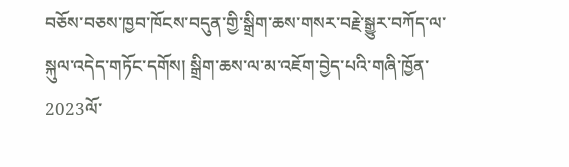བཅོས་བཅས་ཁྱབ་ཁོངས་བདུན་གྱི་སྒྲིག་ཆས་གསར་བརྗེ་སྒྱུར་བཀོད་ལ་སྐུལ་འདེད་གཏོང་དགོས། སྒྲིག་ཆས་ལ་མ་འཇོག་བྱེད་པའི་གཞི་ཁྱོན་2023ལོ་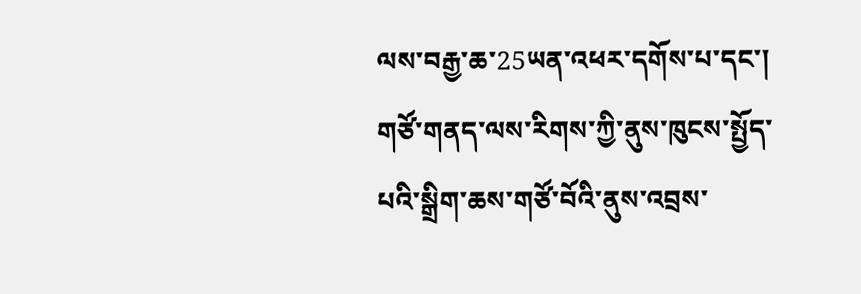ལས་བརྒྱ་ཆ་25ཡན་འཕར་དགོས་པ་དང་། གཙོ་གནད་ལས་རིགས་ཀྱི་ནུས་ཁུངས་སྤྱོད་པའི་སྒྲིག་ཆས་གཙོ་བོའི་ནུས་འབྲས་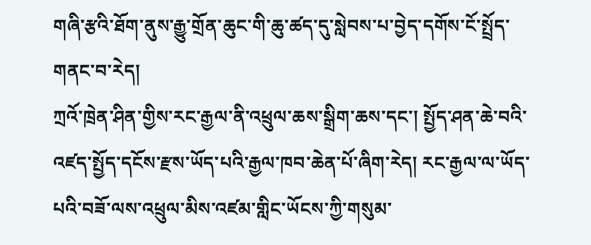གཞི་རྩའི་ཐོག་ནུས་རྒྱུ་གྲོན་ཆུང་གི་ཆུ་ཚད་དུ་སླེབས་པ་བྱེད་དགོས་ངོ་སྤྲོད་གནང་བ་རེད།
ཀྲའོ་ཁྲེན་ཤིན་གྱིས་རང་རྒྱལ་ནི་འཕྲུལ་ཆས་སྒྲིག་ཆས་དང་། སྤྱོད་ཤན་ཆེ་བའི་འཛད་སྤྱོད་དངོས་རྫས་ཡོད་པའི་རྒྱལ་ཁབ་ཆེན་པོ་ཞིག་རེད། རང་རྒྱལ་ལ་ཡོད་པའི་བཟོ་ལས་འཕྲུལ་མིས་འཛམ་གླིང་ཡོངས་ཀྱི་གསུམ་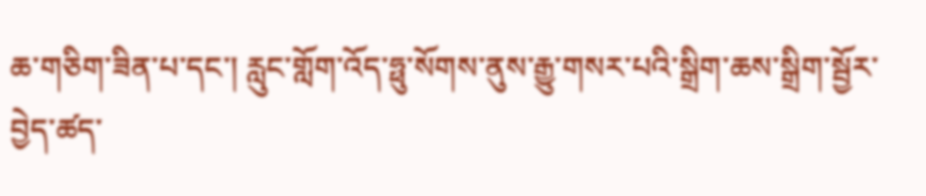ཆ་གཅིག་ཟིན་པ་དང་། རླུང་གློག་འོད་ཧྥུ་སོགས་ནུས་རྒྱུ་གསར་པའི་སྒྲིག་ཆས་སྒྲིག་སྦྱོར་བྱེད་ཚད་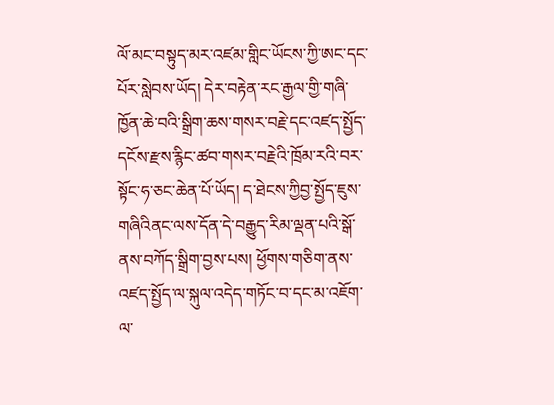ལོ་མང་བསྟུད་མར་འཛམ་གླིང་ཡོངས་ཀྱི་ཨང་དང་པོར་སླེབས་ཡོད། དེར་བརྟེན་རང་རྒྱལ་གྱི་གཞི་ཁྱོན་ཆེ་བའི་སྒྲིག་ཆས་གསར་བརྗེ་དང་འཛད་སྤྱོད་དངོས་རྫས་རྙིང་ཚབ་གསར་བརྗེའི་ཁྲོམ་རའི་བར་སྟོང་ཧ་ཅང་ཆེན་པོ་ཡོད། ད་ཐེངས་ཀྱིབྱ་སྤྱོད་ཇུས་གཞིའིནང་ལས་དོན་དེ་བརྒྱུད་རིམ་ལྡན་པའི་སྒོ་ནས་བཀོད་སྒྲིག་བྱས་པས། ཕྱོགས་གཅིག་ནས་འཛད་སྤྱོད་ལ་སྐུལ་འདེད་གཏོང་བ་དང་མ་འཇོག་ལ་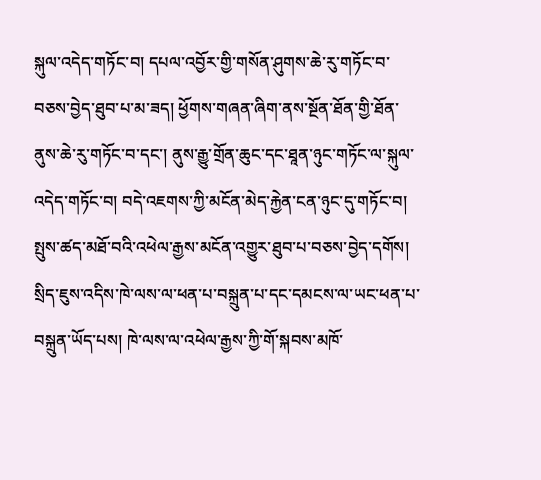སྐུལ་འདེད་གཏོང་བ། དཔལ་འབྱོར་གྱི་གསོན་ཤུགས་ཆེ་རུ་གཏོང་བ་བཅས་བྱེད་ཐུབ་པ་མ་ཟད། ཕྱོགས་གཞན་ཞིག་ནས་སྔོན་ཐོན་གྱི་ཐོན་ནུས་ཆེ་རུ་གཏོང་བ་དང་། ནུས་རྒྱུ་གྲོན་ཆུང་དང་ཐཱན་ཉུང་གཏོང་ལ་སྐུལ་འདེད་གཏོང་བ། བདེ་འཇགས་ཀྱི་མངོན་མེད་རྐྱེན་ངན་ཉུང་དུ་གཏོང་བ། སྤུས་ཚད་མཐོ་བའི་འཕེལ་རྒྱས་མངོན་འགྱུར་ཐུབ་པ་བཅས་བྱེད་དགོས། སྲིད་ཇུས་འདིས་ཁེ་ལས་ལ་ཕན་པ་བསྐྲུན་པ་དང་དམངས་ལ་ཡང་ཕན་པ་བསྐྲུན་ཡོད་པས། ཁེ་ལས་ལ་འཕེལ་རྒྱས་ཀྱི་གོ་སྐབས་མཁོ་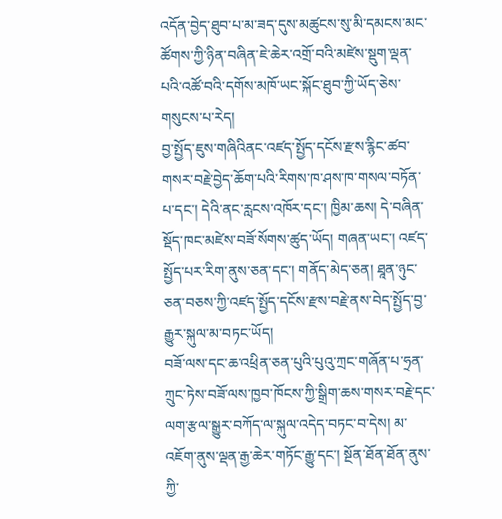འདོན་བྱེད་ཐུབ་པ་མ་ཟད་དུས་མཚུངས་སུ་མི་དམངས་མང་ཚོགས་ཀྱི་ཉིན་བཞིན་ཇེ་ཆེར་འགྲོ་བའི་མཛེས་སྡུག་ལྡན་པའི་འཚོ་བའི་དགོས་མཁོ་ཡང་སྐོང་ཐུབ་ཀྱི་ཡོད་ཅེས་གསུངས་པ་རེད།
བྱ་སྤྱོད་ཇུས་གཞིའིནང་འཛད་སྤྱོད་དངོས་རྫས་རྙིང་ཚབ་གསར་བརྗེ་བྱེད་ཆོག་པའི་རིགས་ཁ་ཤས་ཁ་གསལ་བཏོན་པ་དང་། དེའི་ནང་རླངས་འཁོར་དང་། ཁྱིམ་ཆས། དེ་བཞིན་སྡོད་ཁང་མཛེས་བཟོ་སོགས་ཚུད་ཡོད། གཞན་ཡང་། འཛད་སྤྱོད་པར་རིག་ནུས་ཅན་དང་། གནོད་མེད་ཅན། ཐཱན་ཉུང་ཅན་བཅས་ཀྱི་འཛད་སྤྱོད་དངོས་རྫས་བརྗེ་ནས་བེད་སྤྱོད་བྱ་རྒྱུར་སྐུལ་མ་བཏང་ཡོད།
བཟོ་ལས་དང་ཆ་འཕྲིན་ཅན་པུའི་པུའུ་ཀྲང་གཞོན་པ་ཧྲན་ཀྲུང་ཏེས་བཟོ་ལས་ཁྱབ་ཁོངས་ཀྱི་སྒྲིག་ཆས་གསར་བརྗེ་དང་ལག་རྩལ་སྒྱུར་བཀོད་ལ་སྐུལ་འདེད་བཏང་བ་དེས། མ་འཇོག་ནུས་ལྡན་རྒྱ་ཆེར་གཏོང་རྒྱུ་དང་། སྔོན་ཐོན་ཐོན་ནུས་ཀྱི་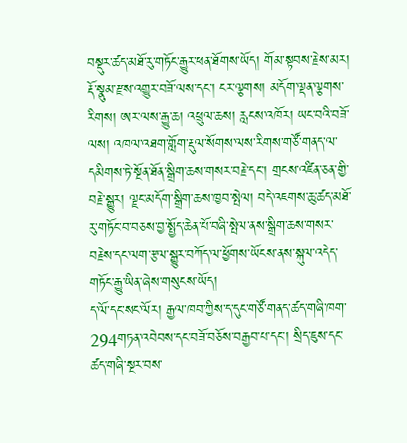བསྡུར་ཚད་མཐོ་རུ་གཏོང་རྒྱུར་ཕན་ཐོགས་ཡོད། གོམ་སྟབས་རྗེས་མར། རྡོ་སྣུམ་རྫས་འགྱུར་བཟོ་ལས་དང་། ངར་ལྕགས། མདོག་ལྡན་ལྕགས་རིགས། ཨར་ལས་རྒྱུ་ཆ། འཕྲུལ་ཆས། རླངས་འཁོར། ཡང་བའི་བཟོ་ལས། འཁལ་འཐག་གློག་རྡུལ་སོགས་ལས་རིགས་གཙོ་གནད་ལ་དམིགས་ཏེ་སྔོན་ཐོན་སྒྲིག་ཆས་གསར་བརྗེ་དང་། གྲངས་འཛིན་ཅན་གྱི་བརྗེ་སྒྱུར། ལྗང་མདོག་སྒྲིག་ཆས་ཁྱབ་སྤེལ། བདེ་འཇགས་ཆུ་ཚད་མཐོ་རུ་གཏོང་བ་བཅས་བྱ་སྤྱོད་ཆེན་པོ་བཞི་སྤེལ་ནས་སྒྲིག་ཆས་གསར་བརྗེས་དང་ལག་རྩལ་སྒྱུར་བཀོད་ལ་ཕྱོགས་ཡོངས་ནས་སྐུལ་འདེད་གཏོང་རྒྱུ་ཡིན་ཞེས་གསུངས་ཡོད།
ད་ལོ་དང་སང་ལོར། རྒྱལ་ཁབ་ཀྱིས་ད་དུང་གཙོ་གནད་ཚད་གཞི་ཁག་294གཏན་འབེབས་དང་བཟོ་བཅོས་བརྒྱབ་པ་དང་། སྲིད་ཇུས་དང་ཚད་གཞི་སྔར་བས་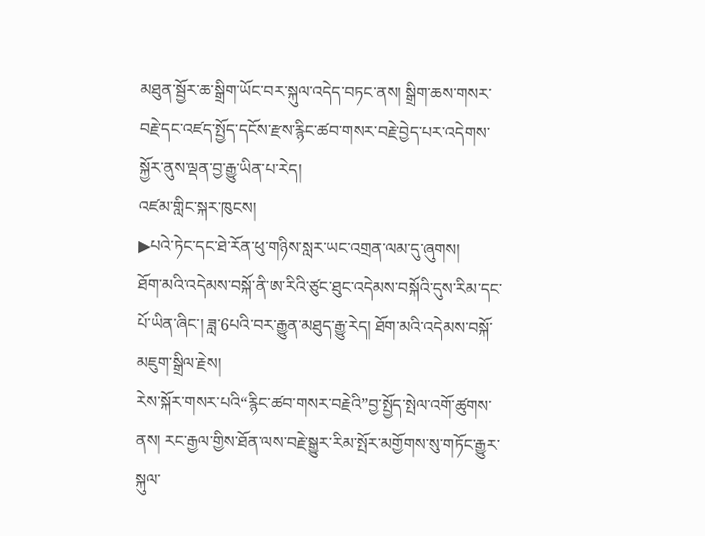མཐུན་སྦྱོར་ཆ་སྒྲིག་ཡོང་བར་སྐུལ་འདེད་བཏང་ནས། སྒྲིག་ཆས་གསར་བརྗེ་དང་འཛད་སྤྱོད་དངོས་རྫས་རྙིང་ཚབ་གསར་བརྗེ་བྱེད་པར་འདེགས་སྐྱོར་ནུས་ལྡན་བྱ་རྒྱུ་ཡིན་པ་རེད།
འཛམ་གླིང་སྐར་ཁུངས།
▶པའེ་ཏེང་དང་ཐེ་རོན་ཕུ་གཉིས་སླར་ཡང་འགྲན་ལམ་དུ་ཞུགས།
ཐོག་མའི་འདེམས་བསྐོ་ནི་ཨ་རིའི་ཙུང་ཐུང་འདེམས་བསྐོའི་དུས་རིམ་དང་པོ་ཡིན་ཞིང་། ཟླ་6པའི་བར་རྒྱུན་མཐུད་རྒྱུ་རེད། ཐོག་མའི་འདེམས་བསྐོ་མཇུག་སྒྲིལ་རྗེས།
རེས་སྐོར་གསར་པའི“རྙིང་ཚབ་གསར་བརྗེའི”བྱ་སྤྱོད་སྤེལ་འགོ་ཚུགས་ནས། རང་རྒྱལ་གྱིས་ཐོན་ལས་བརྗེ་སྒྱུར་རིམ་སྤོར་མགྱོགས་སུ་གཏོང་རྒྱུར་སྐུལ་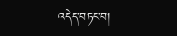འདེད་བཏང་བ།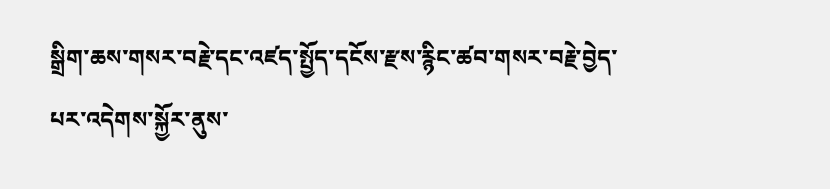སྒྲིག་ཆས་གསར་བརྗེ་དང་འཛད་སྤྱོད་དངོས་རྫས་རྙིང་ཚབ་གསར་བརྗེ་བྱེད་པར་འདེགས་སྐྱོར་ནུས་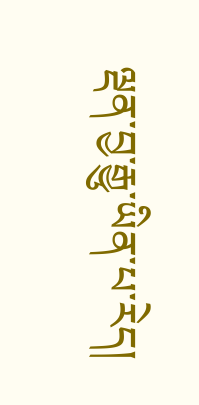ལྡན་བྱ་རྒྱུ་ཡིན་པ་རེད།